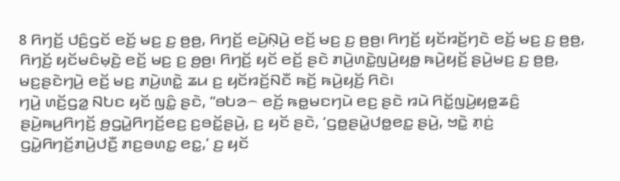8 ꤖꤚꤢꤩ꤬ ꤓꤢꤨ꤬ꤞꤢꤩ ꤕꤢꤩ꤬ ꤗꤢ꤬ ꤢ꤬ ꤥ꤬ꤥ꤬, ꤖꤚꤢꤩ꤬ ꤕꤣꤧ꤬ꤡ꤫ꤣꤧ꤬ ꤕꤢꤩ꤬ ꤗꤢ꤬ ꤢ꤬ ꤥ꤬ꤥ꤬꤯ ꤖꤚꤢꤩ꤬ ꤟꤢꤩꤙꤢꤩ꤬ꤚꤢꤧ ꤕꤢꤩ꤬ ꤗꤢ꤬ ꤢ꤬ ꤥ꤬ꤥ꤬, ꤖꤚꤢꤩ꤬ ꤟꤢꤩꤗꤢꤨꤗ꤫ꤢꤧ꤬ ꤕꤢꤩ꤬ ꤗꤢ꤬ ꤢ꤬ ꤥ꤬ꤥ꤬꤯ ꤖꤚꤢꤩ꤬ ꤟꤢꤩ ꤕꤢꤩ꤬ ꤔꤢꤧ ꤊꤣꤧ꤬ꤛꤢꤧ꤭ꤜꤣꤧ꤬ꤟꤥ꤭ ꤒꤣꤧ꤬ꤟꤢꤩ꤬ ꤔꤣꤧ꤬ꤗꤢ꤬ ꤢ꤬ ꤥ꤬ꤥ꤬, ꤗꤢ꤬ꤔꤢꤧꤚꤣꤧ꤬ ꤕꤢꤩ꤬ ꤗꤢ꤬ ꤊꤣꤧ꤬ꤛꤢꤧ꤭ ꤘꤣ ꤢ꤬ ꤟꤢꤩꤙꤢꤩ꤬ꤡꤢꤪ ꤒꤢꤩ꤬ ꤒꤣꤧ꤬ꤟꤢꤩ꤬ ꤖꤢꤧ꤯
ꤚꤣꤧ꤬ ꤛꤢꤩ꤬ꤞꤤ꤭ ꤡꤝꤢ ꤟꤢꤩ ꤜꤢꤨ꤭ ꤔꤢꤧ, “ꤋꤝꤤ꤮ ꤕꤢꤩ꤬ ꤒꤥ꤭ꤗꤢꤚꤣꤧ ꤕꤢ꤬ ꤔꤢꤧ ꤙꤣꤧ ꤖꤢꤩ꤭ꤜꤣꤧ꤬ꤟꤥ꤭ꤘꤢꤨ꤬ ꤔꤣꤧ꤬ꤒꤣ꤬ꤖꤚꤢꤩ꤬ ꤥ꤬ꤞꤣꤧ꤭ꤖꤚꤢꤩ꤬ꤕꤢ꤬ ꤢ꤬ꤋꤢꤩ꤭ꤔꤣꤧ꤬, ꤢ꤬ ꤟꤢꤩ ꤔꤢꤧ, ‘ꤞꤥ꤭ꤔꤣꤧ꤭ꤓꤥ꤭ꤕꤢ꤭ ꤔꤣꤧ꤬, ꤠꤢꤧ꤭ ꤊ꤫ꤢꤦ꤬ ꤞꤣꤧ꤭ꤖꤚꤢꤩ꤬ꤊꤣꤧ꤬ꤓꤢꤪ꤬ ꤊꤢ꤬ꤋꤛꤢ꤭ ꤕꤢ꤭,’ ꤢ꤬ ꤟꤢꤩ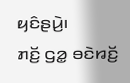ꤟꤢꤨꤔꤣꤧ꤬꤯
ꤊꤢꤩ꤬ ꤞꤤ꤭ ꤋꤢꤧꤙꤢꤩ꤬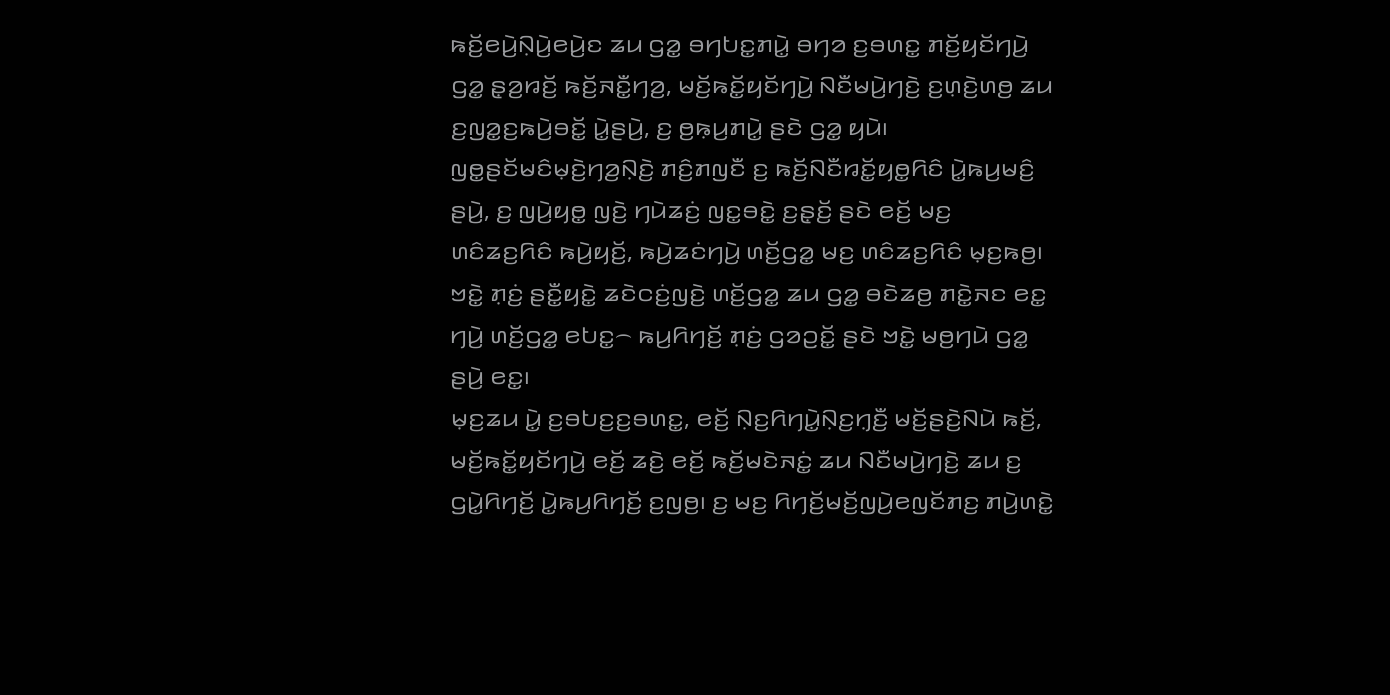ꤒꤢꤩ꤬ꤕꤣꤧ꤬ꤡ꤫ꤣꤧ꤬ꤕꤣꤧ꤬ꤢ ꤘꤣ ꤞꤤ꤭ ꤋꤚꤝꤢ꤭ꤊꤣꤧ꤭ ꤋꤚꤤ ꤢ꤬ꤋꤛꤢ꤭ ꤊꤢꤩ꤬ꤟꤢꤩꤚꤣꤧ꤬ ꤞꤤ꤭ ꤔ꤫ꤤ꤬ꤙꤢꤩ꤬ ꤒꤢꤩ꤬ꤏꤢꤪ꤭ꤚꤤ꤬, ꤗꤢꤩ꤬ꤒꤢꤩ꤭ꤟꤢꤩꤚꤣꤧ꤬ ꤡꤢꤪꤗꤣꤧ꤬ꤚꤢꤧ꤬ ꤢ꤬ꤛ꤫ꤢꤧ꤬ꤛꤥ꤬ ꤘꤣ ꤢ꤬ꤜꤤ꤭ꤢ꤬ꤒꤣꤧ꤬ꤋꤢꤩ꤭ ꤣꤧ꤭ꤔꤣꤧ꤬, ꤢ꤬ ꤥ꤬ꤒ꤫ꤣ꤬ꤊꤣꤧ꤭ ꤔꤢꤧ ꤞꤤ꤭ ꤟꤣꤧ꤯
ꤜꤥ꤭ꤔꤢꤩꤗꤢꤨꤗ꤫ꤢꤧ꤬ꤚꤤ꤬ꤡ꤫ꤢꤧ꤬ ꤊꤢꤨ꤬ꤊꤜꤢꤪ ꤢ꤬ ꤒꤢꤩ꤬ꤡꤢꤪꤙꤢꤩ꤭ꤟꤥ꤭ꤖꤢꤨ ꤣꤧ꤭ꤒꤣ꤬ꤗꤢꤨ꤬ ꤔꤣꤧ꤬, ꤢ꤬ ꤜꤣꤧ꤬ꤟꤥ꤭ ꤜꤢꤧ꤬ ꤚꤣꤧꤘꤢꤦ꤬ ꤜꤢ꤭ꤋꤢꤧ꤭ ꤢ꤬ꤔ꤫ꤢꤩ꤬ ꤔꤢꤧ ꤕꤢꤩ꤬ ꤗꤢ꤬ ꤛꤢꤨꤘꤢ꤬ꤖꤢꤨ ꤒꤣꤧ꤬ꤟꤢꤩ꤬, ꤒꤣꤧ꤬ꤘꤢꤦꤚꤣꤧ꤬ ꤛꤢꤩ꤬ꤞꤤ꤭ ꤗꤢ꤬ ꤛꤢꤨꤘꤢ꤬ꤖꤢꤨ ꤗ꤫ꤢ꤬ꤒꤥ꤬꤯ ꤠꤢꤧ꤭ ꤊ꤫ꤢꤦ꤬ ꤔꤢꤪ꤭ꤟꤢꤧ꤭ ꤘꤢꤧꤍꤢꤦ꤬ꤜꤢꤧ꤬ ꤛꤢꤩ꤬ꤞꤤ꤭ ꤘꤣ ꤞꤤ꤭ ꤋꤢꤧꤘꤥ꤬ ꤊꤢꤧ꤭ꤏꤢ ꤕꤢ꤭ ꤚꤣꤧ꤬ ꤛꤢꤩ꤬ꤞꤤ꤭ ꤕꤝꤢ꤭꤮ ꤒꤣ꤬ꤖꤚꤢꤩ꤬ ꤊ꤫ꤢꤦ꤬ ꤞꤤꤑꤢꤩ꤭ ꤔꤢꤧ ꤠꤢꤧ꤭ ꤗꤥ꤬ꤚꤣꤧ ꤞꤤ꤭ ꤔꤣꤧ꤬ ꤕꤢ꤭꤯
ꤗ꤫ꤢ꤬ꤘꤣ ꤣꤧ꤭ ꤢ꤬ꤋꤝꤢ꤬ꤢ꤬ꤋꤛꤢ꤭, ꤕꤢꤩ꤬ ꤡ꤫ꤢ꤬ꤖꤚꤣꤧ꤭ꤡ꤫ꤢ꤬ꤚ꤫ꤢꤪ꤬ ꤗꤢꤩ꤬ꤔꤢꤧ꤬ꤡꤣꤧ ꤒꤢꤩ꤬, ꤗꤢꤩ꤬ꤒꤢꤩ꤭ꤟꤢꤩꤚꤣꤧ꤬ ꤕꤢꤩ꤬ ꤘꤢꤧ꤬ ꤕꤢꤩ꤬ ꤒꤢꤩ꤬ꤗꤢꤧꤏꤢꤦ꤭ ꤘꤣ ꤡꤢꤪꤗꤣꤧ꤬ꤚꤢꤧ꤬ ꤘꤣ ꤢ꤬ ꤞꤣꤧ꤭ꤖꤚꤢꤩ꤬ ꤣꤧ꤭ꤒꤣ꤬ꤖꤚꤢꤩ꤬ ꤢ꤬ꤜꤥ꤬꤯ ꤢ꤬ ꤗꤢ꤬ ꤖꤚꤢꤩ꤬ꤗꤢꤩ꤬ꤜꤣꤧ꤬ꤕꤜꤢꤩꤊꤢ꤬ ꤊꤣꤧ꤬ꤛꤢꤧ꤭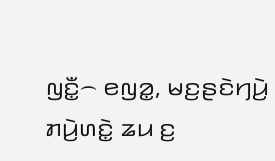ꤜꤢꤪ꤭꤮ ꤕꤜꤤ꤭, ꤗꤢ꤬ꤔꤢꤧꤚꤣꤧ꤬ ꤊꤣꤧ꤬ꤛꤢꤧ꤭ ꤘꤣ ꤢ꤬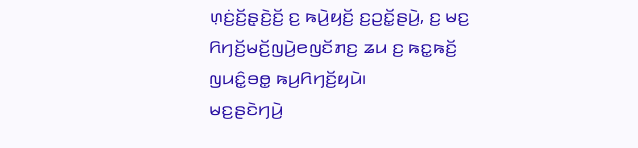ꤛ꤫ꤢꤦ꤬ꤢꤩ꤬ꤔ꤫ꤢꤧ꤬ꤢꤩ꤬ ꤢ꤬ ꤒꤣꤧ꤬ꤟꤢꤩ꤬ ꤢ꤬ꤑꤢꤩ꤭ꤔꤣꤧ꤬, ꤢ꤬ ꤗꤢ꤬ ꤖꤚꤢꤩ꤬ꤗꤢꤩ꤬ꤜꤣꤧ꤬ꤕꤜꤢꤩꤊꤢ꤬ ꤘꤣ ꤢ꤬ ꤒꤢ꤭ꤒꤢꤩ꤬ ꤜꤣꤢꤨ꤭ꤋꤥ꤭ ꤒꤣ꤬ꤖꤚꤢꤩ꤬ꤟꤣꤧ꤯
ꤗꤢ꤬ꤔꤢꤧꤚꤣꤧ꤬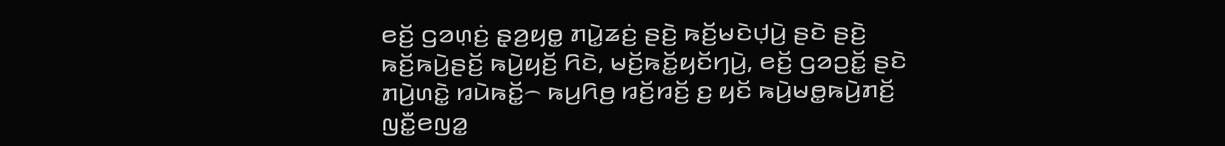ꤕꤢꤩ꤬ ꤞꤤꤛ꤫ꤢꤦ꤬ ꤔ꤫ꤤ꤬ꤟꤥ꤭ ꤊꤣꤧ꤭ꤘꤢꤦ꤬ ꤔꤢꤧ꤬ ꤒꤢꤩ꤬ꤗꤢꤧꤓ꤫ꤣꤧ꤬ ꤔꤢꤧ ꤔꤢꤧ꤬ ꤒꤢꤩ꤬ꤒꤣꤧ꤬ꤔꤢꤩ꤬ ꤒꤣꤧ꤬ꤟꤢꤩ꤬ ꤖꤢꤧ, ꤗꤢꤩ꤬ꤒꤢꤩ꤭ꤟꤢꤩꤚꤣꤧ꤬, ꤕꤢꤩ꤬ ꤞꤤꤑꤢꤩ꤭ ꤔꤢꤧ ꤊꤣꤧ꤬ꤛꤢꤧ꤭ ꤙꤣꤧꤒꤢꤩ꤭꤮ ꤒꤣ꤬ꤖꤥ꤬ ꤙꤢꤩ꤬ꤙꤢꤩ꤬ ꤢ꤬ ꤟꤢꤩ ꤒꤣꤧ꤬ꤗꤥ꤭ꤒꤣꤧ꤬ꤊꤢꤩ꤬ ꤜꤢꤪ꤭ꤕꤜꤤ꤭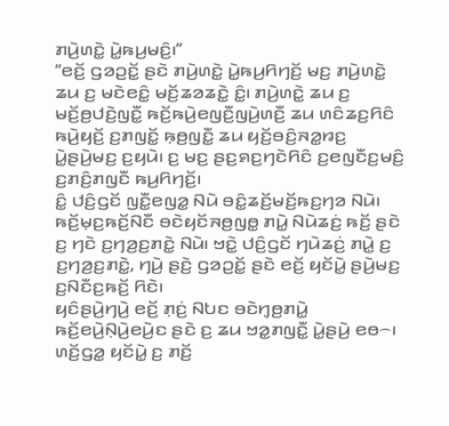ꤊꤣꤧ꤬ꤛꤢꤧ꤭ ꤣꤧ꤭ꤒꤣ꤬ꤗꤢꤨ꤬꤯”
“ꤕꤢꤩ꤬ ꤞꤤꤑꤢꤩ꤭ ꤔꤢꤧ ꤊꤣꤧ꤬ꤛꤢꤧ꤭ ꤣꤧ꤭ꤒꤣ꤬ꤖꤚꤢꤩ꤬ ꤗꤢ꤬ ꤊꤣꤧ꤬ꤛꤢꤧ꤭ ꤘꤣ ꤢ꤬ ꤗꤢꤧꤕꤢꤨ꤭ ꤗꤢꤩ꤬ꤘꤤꤘꤢꤧ꤭ ꤢꤨ꤭꤯ ꤊꤣꤧ꤬ꤛꤢꤧ꤭ ꤘꤣ ꤢ꤬ ꤗꤢꤩ꤬ꤥ꤬ꤓꤢꤧ꤬ꤜꤢꤪ꤭ ꤒꤢꤩ꤬ꤒꤣꤧ꤬ꤕꤜꤢꤪ꤬ꤜꤣꤧ꤬ꤛꤢꤪ꤬ ꤘꤣ ꤛꤢꤨꤘꤢ꤬ꤖꤢꤨ ꤒꤣꤧ꤬ꤟꤢꤩ꤬ ꤢ꤬ꤊꤜꤢꤩ꤭ ꤒ꤫ꤥ꤬ꤜꤢꤪ꤭ ꤘꤣ ꤟꤢꤩ꤬ꤋꤢꤨ꤬ꤏꤤ꤭ꤙꤢ꤬ ꤣꤧ꤭ꤔꤣꤧ꤬ꤗꤢ꤬ ꤢ꤬ꤟꤣꤧ꤯ ꤢ꤬ ꤗꤢ꤬ ꤔꤢ꤬ꤎꤢ꤬ꤚꤢꤧꤖꤢꤨ ꤢ꤬ꤕꤜꤢꤪꤢ꤬ꤗꤢꤨ꤬ ꤢ꤬ꤊꤢꤨ꤬ꤊꤜꤢꤪ ꤒꤣ꤬ꤖꤚꤢꤩ꤬꤯
ꤢꤨ꤭ ꤓꤢꤨ꤬ꤞꤢꤩ ꤜꤢꤪ꤭ꤕꤜꤤ꤭ ꤡꤣꤧ ꤋꤢꤨ꤭ꤘꤢꤩ꤬ꤗꤢꤩ꤬ꤒꤢ꤬ꤚꤤ ꤡꤣꤧ꤯ ꤒꤢꤩ꤬ꤗ꤫ꤢ꤬ꤒꤢꤩ꤬ꤡꤢꤪ ꤋꤢꤧꤟꤢꤩꤏꤥ꤬ꤜꤥ꤭ ꤊꤣꤧ꤭ ꤡꤣꤧꤘꤢꤦ꤬ ꤒꤢꤩ꤬ ꤔꤢꤧ ꤢ꤬ ꤚꤢꤧ ꤢ꤬ꤚꤤ꤬ꤢ꤬ꤊꤢꤧ꤭ ꤡꤣꤧ꤯ ꤠꤢꤧ꤭ ꤓꤢꤨ꤬ꤞꤢꤩ ꤚꤣꤧꤘꤢꤦ꤬ ꤊꤣꤧ꤭ ꤢ꤬ ꤢ꤬ꤚꤤ꤬ꤢ꤬ꤊꤢꤧ꤭, ꤚꤣꤧ꤬ ꤔꤢꤧ꤬ ꤞꤤꤑꤢꤩ꤭ ꤔꤢꤧ ꤕꤢꤩ꤬ ꤟꤢꤩꤣꤧ꤭ ꤔꤣꤧ꤬ꤗꤢ꤬ ꤢ꤬ꤡꤢꤪꤢ꤬ꤒꤢꤩ꤬ ꤖꤢꤧ꤯
ꤟꤢꤨꤔꤣꤧ꤬ꤚꤣꤧ꤬ ꤕꤢꤩ꤬ ꤊ꤫ꤢꤦ꤬ ꤡꤝꤢ ꤋꤢꤧꤚ꤫ꤥ꤬ꤊꤣꤧ꤭ ꤒꤢꤩ꤬ꤕꤣꤧ꤬ꤡ꤫ꤣꤧ꤬ꤕꤣꤧ꤬ꤢ ꤔꤢꤧ ꤢ꤬ ꤘꤣ ꤠꤤ꤭ꤊꤜꤢꤪ꤭ ꤣꤧ꤭ꤔꤣꤧ꤬ ꤕꤥ꤮꤯
ꤛꤢꤩ꤬ꤞꤤ꤭ ꤟꤢꤩꤣꤧ꤭ ꤢ꤬ ꤊꤢꤩ꤬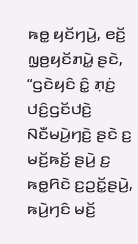ꤒꤥ꤭ ꤟꤢꤩꤚꤣꤧ꤬, ꤕꤢꤩ꤬ ꤜ꤫ꤥ꤬ꤟꤢꤩꤊꤣꤧ꤭ ꤔꤢꤧ, “ꤞꤢꤧꤟꤢꤨ ꤢꤨ꤭ ꤊ꤫ꤢꤦ꤬ ꤓꤢꤨ꤬ꤞꤢꤩꤓꤢꤧ꤬ ꤡꤢꤪꤗꤣꤧ꤬ꤚꤢꤧ꤬ ꤔꤢꤧ ꤢ꤬ ꤗꤢꤩ꤬ꤒꤢꤩ꤬ ꤔꤣꤧ꤬ ꤢ꤬ ꤒꤥ꤭ꤖꤢꤧ ꤢ꤬ꤑꤢꤩ꤭ꤔꤣꤧ꤬, ꤒꤣꤧ꤬ꤚꤢꤨ ꤗꤢꤩ꤬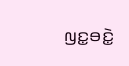ꤜꤢ꤭ꤋꤢꤧ꤭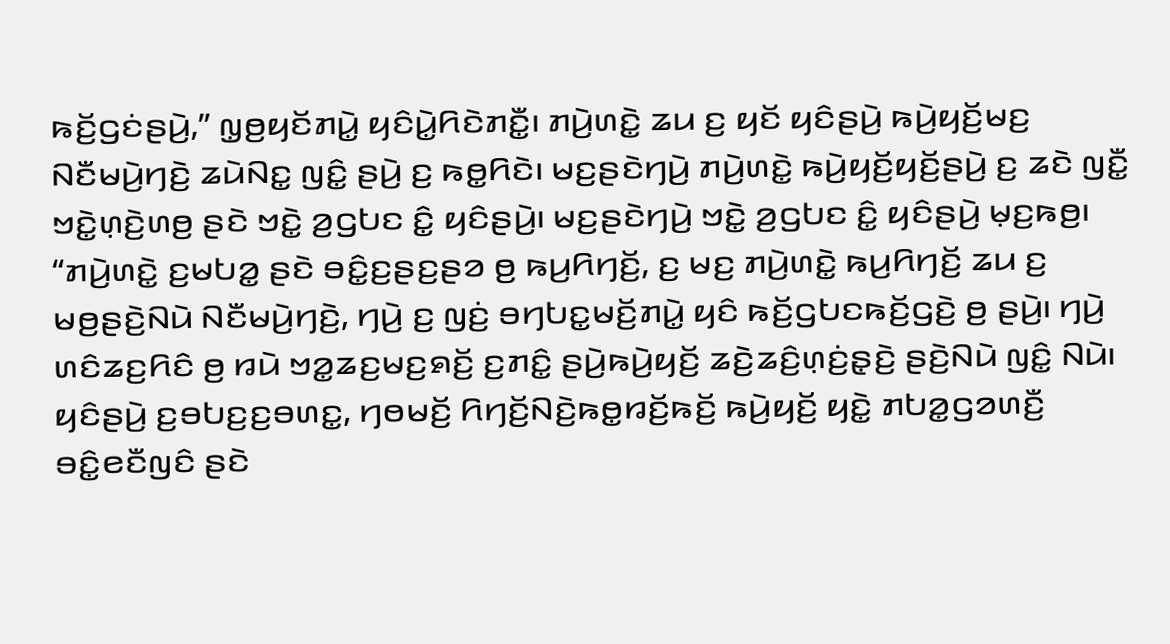ꤒꤢꤩ꤬ꤞꤢꤦꤔꤣꤧ꤬,” ꤜ꤫ꤥ꤬ꤟꤢꤩꤊꤣꤧ꤭ ꤟꤢꤨꤣꤧ꤭ꤖꤢꤧꤊꤢꤪ꤭꤯ ꤊꤣꤧ꤬ꤛꤢꤧ꤭ ꤘꤣ ꤢ꤬ ꤟꤢꤩ ꤟꤢꤨꤔꤣꤧ꤬ ꤒꤣꤧ꤬ꤟꤢꤩ꤬ꤗꤢ꤬ ꤡꤢꤪꤗꤣꤧ꤬ꤚꤢꤧ꤬ ꤘꤣꤧꤡꤢ꤭ ꤜꤢꤨ꤭ ꤔꤣꤧ꤬ ꤢ꤬ ꤒꤥ꤭ꤖꤢꤧ꤯ ꤗꤢ꤬ꤔꤢꤧꤚꤣꤧ꤬ ꤊꤣꤧ꤬ꤛꤢꤧ꤭ ꤒꤣꤧ꤬ꤟꤢꤩ꤬ꤟꤢꤩ꤬ꤔꤣꤧ꤬ ꤢ꤬ ꤘꤢꤧ ꤜꤢꤪ꤭ ꤠꤢꤧ꤭ꤛ꤫ꤢꤧ꤬ꤛꤥ꤬ ꤔꤢꤧ ꤠꤢꤧ꤭ ꤤ꤬ꤞꤝꤢ ꤢꤨ꤭ ꤟꤢꤨꤔꤣꤧ꤬꤯ ꤗꤢ꤬ꤔꤢꤧꤚꤣꤧ꤬ ꤠꤢꤧ꤭ ꤤ꤬ꤞꤝꤢ ꤢꤨ꤭ ꤟꤢꤨꤔꤣꤧ꤬ ꤗ꤫ꤢ꤬ꤒꤥ꤬꤯
“ꤊꤣꤧ꤬ꤛꤢꤧ꤭ ꤢ꤬ꤗꤝꤤ꤭ ꤔꤢꤧ ꤋꤢꤨ꤭ꤢ꤬ꤔꤢ꤬ꤔꤤ ꤥ꤬ ꤒꤣ꤬ꤖꤚꤢꤩ꤬, ꤢ꤬ ꤗꤢ꤬ ꤊꤣꤧ꤬ꤛꤢꤧ꤭ ꤒꤣ꤬ꤖꤚꤢꤩ꤬ ꤘꤣ ꤢ꤬ ꤗꤥ꤬ꤔꤢꤧ꤬ꤡꤣꤧ ꤡꤢꤪꤗꤣꤧ꤬ꤚꤢꤧ꤬, ꤚꤣꤧ꤬ ꤢ꤬ ꤜꤢꤦ꤬ ꤋꤚꤝꤢ꤭ꤗꤢꤩ꤬ꤊꤣꤧ꤭ ꤟꤢꤨ ꤒꤢꤩ꤬ꤞꤝꤢꤒꤢꤩ꤬ꤞꤢꤧ꤬ ꤥ꤬ ꤔꤣꤧ꤬꤯ ꤚꤣꤧ꤬ ꤛꤢꤨꤘꤢ꤬ꤖꤢꤨ ꤥ꤬ ꤙꤣꤧ ꤠꤤ꤭ꤘꤢ꤬ꤗꤢ꤬ꤎꤢꤩ꤬ ꤢ꤬ꤊꤢꤨ꤭ ꤔꤣꤧ꤬ꤒꤣꤧ꤬ꤟꤢꤩ꤬ ꤘꤢꤧ꤬ꤘꤢꤨ꤬ꤛ꤫ꤢꤦ꤬ꤔ꤫ꤢꤧ꤬ ꤔꤢꤧ꤬ꤡꤣꤧ ꤜꤢꤨ꤭ ꤡꤣꤧ꤯
ꤟꤢꤨꤔꤣꤧ꤬ ꤢ꤬ꤋꤝꤢ꤬ꤢ꤬ꤋꤛꤢ꤭, ꤚꤥꤗꤢꤩ꤬ ꤖꤚꤢꤩ꤬ꤡꤢꤧ꤬ꤒꤥ꤭ꤙꤢꤩ꤬ꤒꤢꤩ꤬ ꤒꤣꤧ꤬ꤟꤢꤩ꤬ ꤟꤢꤧ꤭ ꤊꤝꤤ꤭ꤞꤤꤛꤢꤪ꤬ ꤋꤢꤨ꤭ꤕꤢꤪꤜꤢꤨ ꤔꤢꤧ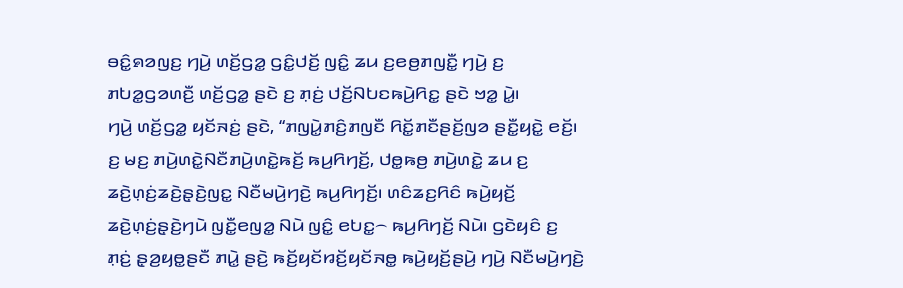ꤋꤢꤨ꤭ꤎꤤꤜꤢ꤬ ꤚꤣꤧ꤬ ꤛꤢꤩ꤬ꤞꤤ꤭ ꤞꤢꤨ꤭ꤓꤢꤩ꤬ ꤜꤢꤨ꤭ ꤘꤣ ꤢ꤬ꤕꤥ꤬ꤊꤜꤢꤪ꤭ ꤚꤣꤧ꤬ ꤢ꤬ ꤊꤝꤤ꤭ꤞꤤꤛꤢꤪ꤬ ꤛꤢꤩ꤬ꤞꤤ꤭ ꤔꤢꤧ ꤢ꤬ ꤊ꤫ꤢꤦ꤬ ꤓꤢꤩ꤬ꤡꤝꤢꤒꤣꤧ꤬ꤖꤢ꤭ ꤔꤢꤧ ꤠꤤ꤭ ꤣꤧ꤭꤯
ꤚꤣꤧ꤬ ꤛꤢꤩ꤬ꤞꤤ꤭ ꤟꤢꤩꤏꤢꤦ꤬ ꤔꤢꤧ, “ꤊꤜꤣꤧ꤭ꤊꤢꤨ꤬ꤊꤜꤢꤪ ꤖꤢꤩ꤭ꤊꤢꤪꤔꤢꤩ꤬ꤜꤤ ꤔꤢꤪ꤭ꤟꤢꤧ꤭ ꤕꤢꤩ꤬꤯ ꤢ꤬ ꤗꤢ꤬ ꤊꤣꤧ꤬ꤛꤢꤧ꤭ꤡꤢꤪꤊꤣꤧ꤬ꤛꤢꤧ꤭ꤒꤢꤩ꤬ ꤒꤣ꤬ꤖꤚꤢꤩ꤬, ꤓꤥ꤭ꤒꤥ꤬ ꤊꤣꤧ꤬ꤛꤢꤧ꤭ ꤘꤣ ꤢ꤬ ꤘꤢꤧ꤬ꤛ꤫ꤢꤦ꤬ꤘꤢꤧ꤬ꤔ꤫ꤢꤧ꤬ꤜꤢ꤭ ꤡꤢꤪꤗꤣꤧ꤬ꤚꤢꤧ꤬ ꤒꤣ꤬ꤖꤚꤢꤩ꤬꤯ ꤛꤢꤨꤘꤢ꤬ꤖꤢꤨ ꤒꤣꤧ꤬ꤟꤢꤩ꤬ ꤘꤢꤧ꤬ꤛ꤫ꤢꤦ꤬ꤔ꤫ꤢꤧ꤬ꤚꤣꤧ ꤜꤢꤪ꤭ꤕꤜꤤ꤭ ꤡꤣꤧ ꤜꤢꤨ꤭ ꤕꤝꤢ꤭꤮ ꤒꤣ꤬ꤖꤚꤢꤩ꤬ ꤡꤣꤧ꤯ ꤞꤢꤧꤟꤢꤨ ꤢ꤬ ꤊ꤫ꤢꤦ꤬ ꤔ꤫ꤤ꤬ꤟꤥ꤭ꤔꤢꤪ ꤊꤣꤧ꤭ ꤔꤢꤧ꤬ ꤒꤢꤩ꤬ꤟꤢꤩꤙꤢꤩ꤬ꤟꤢꤩꤏꤥ꤭ ꤒꤣꤧ꤬ꤟꤢꤩ꤬ꤔꤣꤧ꤬ ꤚꤣꤧ꤬ ꤡꤢꤪꤗꤣꤧ꤬ꤚꤢꤧ꤬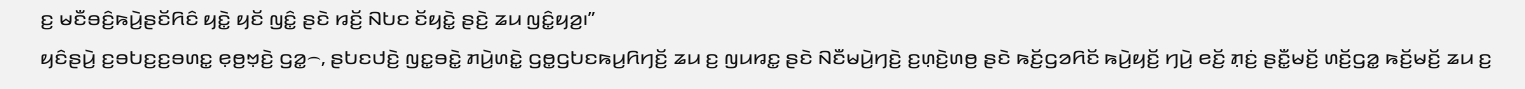ꤢ꤬ ꤗꤢꤪꤋꤢꤨ꤬ꤒꤣꤧ꤬ꤔꤢꤩꤖꤢꤨ ꤟꤢꤧ꤭ ꤟꤢꤩ ꤜꤢꤨ꤭ ꤔꤢꤧ ꤙꤢꤩ꤬ ꤡꤝꤢ ꤢꤩꤟꤢꤧ꤭ ꤔꤢꤧ꤬ ꤘꤣ ꤜꤢꤨ꤭ꤟꤤ꤬꤯”
ꤟꤢꤨꤔꤣꤧ꤬ ꤢ꤬ꤋꤝꤢ꤬ꤢ꤬ꤋꤛꤢ꤭ ꤕ꤫ꤥ꤬ꤠ꤫ꤢꤧ꤬ ꤞꤤ꤭꤮, ꤔꤝꤢꤓꤢꤧ꤬ ꤜꤢ꤭ꤋꤢꤧ꤭ ꤊꤣꤧ꤬ꤛꤢꤧ꤭ ꤞꤥ꤭ꤞꤝꤢꤒꤣ꤬ꤖꤚꤢꤩ꤬ ꤘꤣ ꤢ꤬ ꤜꤣꤙꤢ꤭ ꤔꤢꤧ ꤡꤢꤪꤗꤣꤧ꤬ꤚꤢꤧ꤬ ꤢ꤬ꤛ꤫ꤢꤧ꤬ꤛꤥ꤬ ꤔꤢꤧ ꤒꤢꤩ꤬ꤞꤤꤖꤢꤩ ꤒꤣꤧ꤬ꤟꤢꤩ꤬ ꤚꤣꤧ꤬ ꤕꤢꤩ꤬ ꤊ꤫ꤢꤦ꤬ ꤔꤢꤪ꤭ꤗꤢꤩ꤬ ꤛꤢꤩ꤬ꤞꤤ꤭ ꤒꤢꤩ꤬ꤗꤢꤩ꤬ ꤘꤣ ꤢ꤬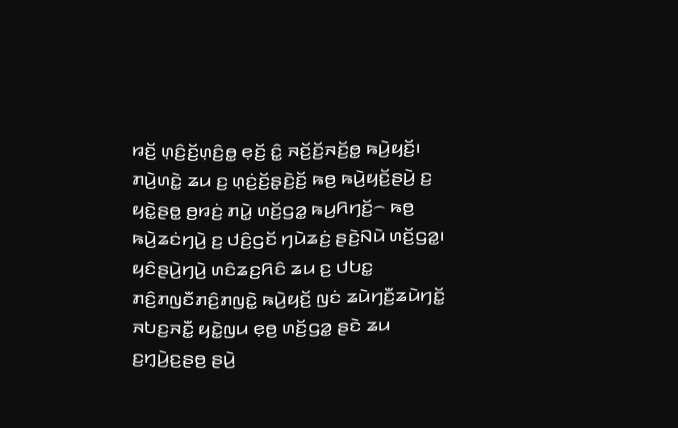ꤙꤢꤩ꤬ ꤛ꤫ꤢꤨ꤬ꤢꤩ꤬ꤛ꤫ꤢꤨ꤬ꤥ꤭ ꤕ꤫ꤢꤩ꤬ ꤢꤨ꤭ ꤏꤢꤩ꤬ꤢꤩ꤬ꤏꤢꤩ꤬ꤥ꤭ ꤒꤣꤧ꤬ꤟꤢꤩ꤬꤯
ꤊꤣꤧ꤬ꤛꤢꤧ꤭ ꤘꤣ ꤢ꤬ ꤛ꤫ꤢꤦ꤬ꤢꤩ꤬ꤔ꤫ꤢꤧ꤬ꤢꤩ꤬ ꤒꤥ꤬ ꤒꤣꤧ꤬ꤟꤢꤩ꤬ꤔꤣꤧ꤬ ꤢ꤬ ꤟꤢꤧ꤭ꤔꤥ꤭ ꤥ꤬ꤙꤢꤦ꤬ ꤊꤣꤧ꤭ ꤛꤢꤩ꤬ꤞꤤ꤭ ꤒꤣ꤬ꤖꤚꤢꤩ꤬꤮ ꤒꤥ꤬ ꤒꤣꤧ꤬ꤘꤢꤦꤚꤣꤧ꤬ ꤢ꤬ ꤓꤢꤨ꤬ꤞꤢꤩ ꤚꤣꤧꤘꤢꤦ꤬ ꤔꤢꤧ꤬ꤡꤣꤧ ꤛꤢꤩ꤬ꤞꤤ꤭꤯
ꤟꤢꤨꤔꤣꤧ꤬ꤚꤣꤧ꤬ ꤛꤢꤨꤘꤢ꤬ꤖꤢꤨ ꤘꤣ ꤢ꤬ ꤓꤝꤢ꤭ ꤊꤢꤨ꤬ꤊꤜꤢꤪꤊꤢꤨ꤬ꤊꤜꤢꤧ꤭ ꤒꤣꤧ꤬ꤟꤢꤩ꤬ ꤜꤢꤦ ꤘꤣꤧꤚꤢꤪ꤬ꤘꤣꤧꤚꤢꤩ꤭ ꤏꤝꤢ꤬ꤏꤢꤪ꤭ ꤟꤢꤧ꤭ꤜꤣ ꤕ꤫ꤥ꤬ ꤛꤢꤩ꤬ꤞꤤ꤭ ꤔꤢꤧ ꤘꤣ ꤢ꤬ꤚ꤫ꤣꤧ꤬ꤢ꤬ꤔꤥ꤬ ꤔꤣꤧ꤬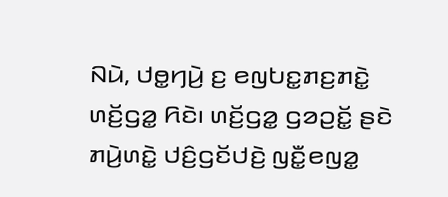ꤡꤣꤧ, ꤓꤥ꤭ꤚꤣꤧ꤬ ꤢ꤬ ꤕꤜꤝꤢ꤭ꤊꤢ꤬ꤊꤢꤧ꤭ ꤛꤢꤩ꤬ꤞꤤ꤭ ꤖꤢꤧ꤯ ꤛꤢꤩ꤬ꤞꤤ꤭ ꤞꤤꤑꤢꤩ꤭ ꤔꤢꤧ ꤊꤣꤧ꤬ꤛꤢꤧ꤭ ꤓꤢꤨ꤬ꤞꤢꤩꤓꤢꤧ꤬ ꤜꤢꤪ꤭ꤕꤜꤤ꤭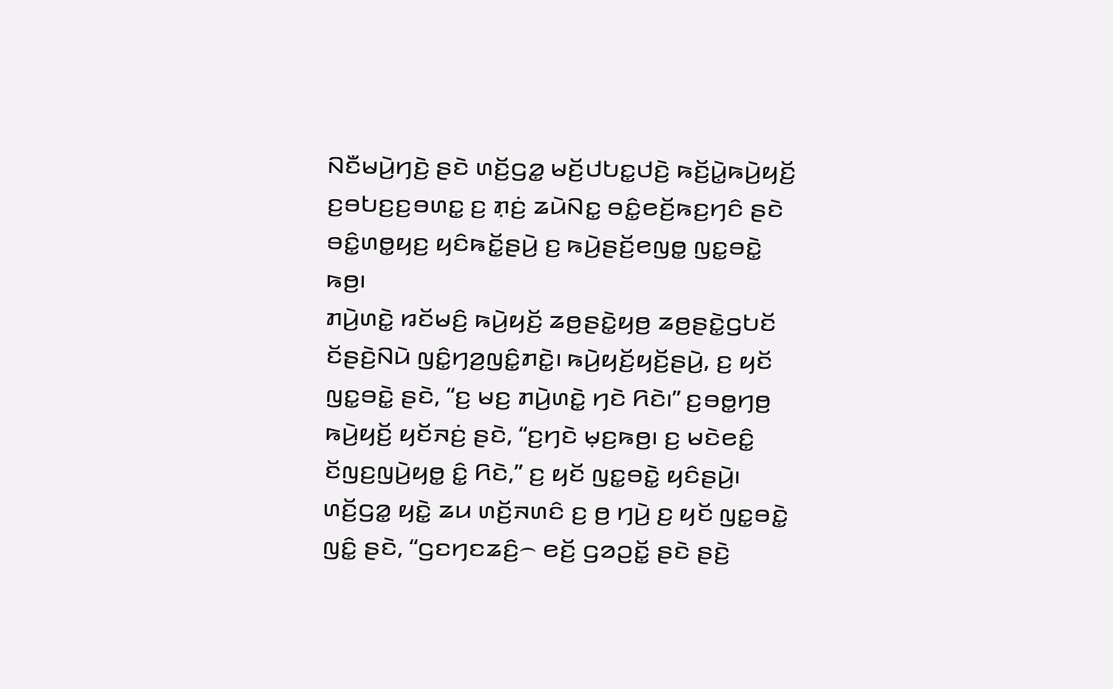ꤡꤢꤪꤗꤣꤧ꤬ꤚꤢꤧ꤬ ꤔꤢꤧ ꤛꤢꤩ꤬ꤞꤤ꤭ ꤗꤢꤩ꤬ꤓꤝꤢ꤭ꤓꤢꤧ꤬ ꤒꤢꤩ꤬ꤣꤧ꤭ꤒꤣꤧ꤬ꤟꤢꤩ꤬ ꤢ꤬ꤋꤝꤢ꤬ꤢ꤬ꤋꤛꤢ꤭ ꤢ꤬ ꤊ꤫ꤢꤦ꤬ ꤘꤣꤧꤡꤢ꤭ ꤋꤢꤨ꤭ꤕꤢꤩ꤬ꤒꤢ꤬ꤚꤢꤨ ꤔꤢꤧ ꤋꤢꤨ꤭ꤛꤥ꤭ꤟꤢ꤬ ꤟꤢꤨꤒꤢꤩ꤭ꤔꤣꤧ꤬ ꤢ꤬ ꤒꤣꤧ꤬ꤔꤢꤩ꤬ꤕꤜꤥ꤭ ꤜꤢ꤭ꤋꤢꤧ꤭ ꤒꤥ꤬꤯
ꤊꤣꤧ꤬ꤛꤢꤧ꤭ ꤙꤢꤩꤗꤢꤨ꤬ ꤒꤣꤧ꤬ꤟꤢꤩ꤬ ꤘꤥ꤬ꤔꤢꤧ꤭ꤟꤥ꤬ ꤘꤥ꤬ꤔꤢꤧ꤭ꤞꤝꤢꤩ ꤢꤩꤔꤢꤧ꤬ꤡꤣꤧ ꤜꤢꤨ꤭ꤚꤤ꤬ꤜꤢꤨ꤭ꤊꤢꤧ꤭꤯ ꤒꤣꤧ꤬ꤟꤢꤩ꤬ꤟꤢꤩ꤬ꤔꤣꤧ꤬, ꤢ꤬ ꤟꤢꤩ ꤜꤢ꤭ꤋꤢꤧ꤭ ꤔꤢꤧ, “ꤢ꤬ ꤗꤢ꤬ ꤊꤣꤧ꤬ꤛꤢꤧ꤭ ꤚꤢꤧ ꤖꤢꤧ꤯” ꤢ꤬ꤋꤥ꤭ꤚꤥ꤬ ꤒꤣꤧ꤬ꤟꤢꤩ꤬ ꤟꤢꤩꤏꤢꤦ꤬ ꤔꤢꤧ, “ꤢ꤬ꤚꤢꤧ ꤗ꤫ꤢ꤬ꤒꤥ꤬꤯ ꤢ꤬ ꤗꤢꤧꤕꤢꤨ꤭ ꤢꤩꤜꤢ꤬ꤜꤣꤧ꤬ꤟꤥ꤭ ꤢꤨ꤭ ꤖꤢꤧ,” ꤢ꤬ ꤟꤢꤩ ꤜꤢ꤭ꤋꤢꤧ꤭ ꤟꤢꤨꤔꤣꤧ꤬꤯
ꤛꤢꤩ꤬ꤞꤤ꤭ ꤟꤢꤧ꤭ ꤘꤣ ꤛꤢꤩ꤬ꤏꤛꤢꤨ ꤢ꤬ ꤥ꤬ ꤚꤣꤧ꤬ ꤢ꤬ ꤟꤢꤩ ꤜꤢ꤭ꤋꤢꤧ꤭ ꤜꤢꤨ꤭ ꤔꤢꤧ, “ꤞꤢꤚꤢꤘꤢꤨ꤬꤮ ꤕꤢꤩ꤬ ꤞꤤꤑꤢꤩ꤭ ꤔꤢꤧ ꤔꤢꤧ꤬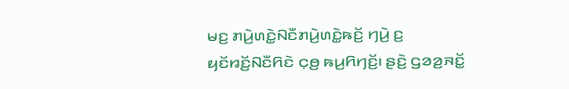ꤗꤢ꤬ ꤊꤣꤧ꤬ꤛꤢꤧ꤭ꤡꤢꤪꤊꤣꤧ꤬ꤛꤢꤧ꤭ꤒꤢꤩ꤬ ꤚꤣꤧ꤬ ꤢ꤬ ꤟꤢꤩꤙꤢꤩ꤬ꤡꤢꤪꤖꤢꤧ ꤍ꤫ꤥ꤬ ꤒꤣ꤬ꤖꤚꤢꤩ꤬꤯ ꤔꤢꤧ꤬ ꤞꤤꤤ꤬ꤏꤢꤩ꤭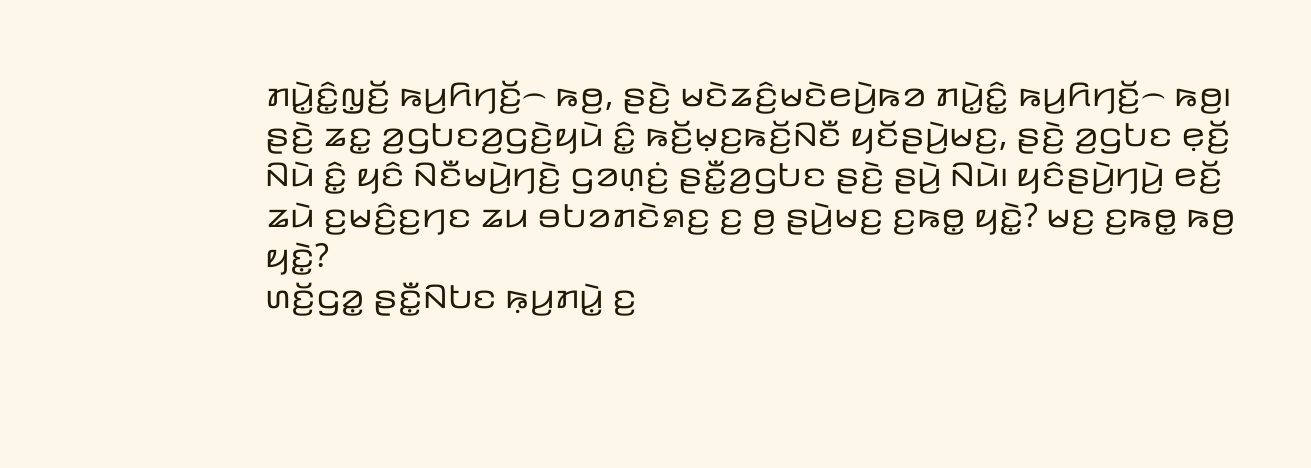ꤊꤣꤧ꤭ꤢꤨ꤭ꤜ꤫ꤢꤩ꤬ ꤒꤣ꤬ꤖꤚꤢꤩ꤬꤮ ꤒꤥ꤬, ꤔꤢꤧ꤬ ꤗꤢꤧꤘꤢꤨ꤬ꤗꤢꤧꤕꤣꤧ꤬ꤒꤤ ꤊꤣꤧ꤭ꤢꤨ꤭ ꤒꤣ꤬ꤖꤚꤢꤩ꤬꤮ ꤒꤥ꤬꤯ ꤔꤢꤧ꤬ ꤘꤢ꤭ ꤤ꤬ꤞꤝꤢꤤ꤬ꤞꤢꤧ꤬ꤟꤣꤧ ꤢꤨ꤭ ꤒꤢꤩ꤬ꤗ꤫ꤢ꤬ꤒꤢꤩ꤬ꤡꤢꤪ ꤟꤢꤩꤔꤣꤧ꤬ꤗꤢ꤬, ꤔꤢꤧ꤬ ꤤ꤬ꤞꤝꤢ ꤕ꤫ꤢꤩ꤬ ꤡꤣꤧ ꤢꤨ꤭ ꤟꤢꤨ ꤡꤢꤪꤗꤣꤧ꤬ꤚꤢꤧ꤬ ꤞꤤꤛ꤫ꤢꤦ꤬ ꤔꤢꤪ꤭ꤤ꤬ꤞꤝꤢ ꤔꤢꤧ꤬ ꤔꤣꤧ꤬ ꤡꤣꤧ꤯ ꤟꤢꤨꤔꤣꤧ꤬ꤚꤣꤧ꤬ ꤕꤢꤩ꤬ ꤘꤣꤧ ꤢ꤬ꤗꤢꤨ꤬ꤢ꤬ꤚꤢ ꤘꤣ ꤋꤝꤤꤊꤢꤧꤎꤢ꤬ ꤢ꤬ ꤥ꤬ ꤔꤣꤧ꤬ꤗꤢ꤬ ꤢ꤬ꤒꤥ꤭ ꤟꤢꤧ꤭? ꤗꤢ꤬ ꤢ꤬ꤒꤥ꤭ ꤒꤥ꤬ ꤟꤢꤧ꤭?
ꤛꤢꤩ꤬ꤞꤤ꤭ ꤔꤢꤪ꤭ꤡꤝꤢ ꤒ꤫ꤣ꤬ꤊꤣꤧ꤭ ꤢ꤬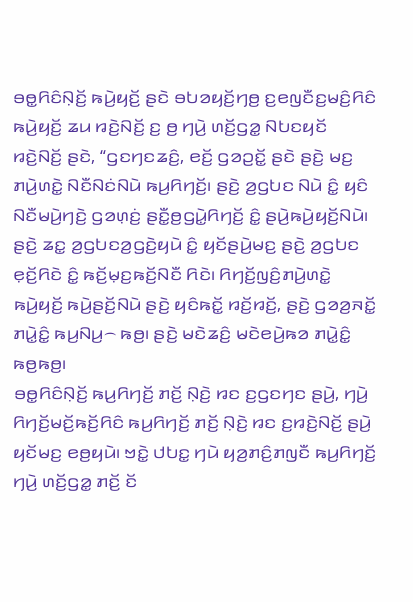ꤋꤥ꤭ꤖꤢꤨꤡ꤫ꤢꤩ꤬ ꤒꤣꤧ꤬ꤟꤢꤩ꤬ ꤔꤢꤧ ꤋꤝꤤꤟꤢꤩ꤬ꤚꤥ꤬ ꤢ꤬ꤕꤜꤢꤪꤢ꤬ꤗꤢꤨ꤬ꤖꤢꤨ ꤒꤣꤧ꤬ꤟꤢꤩ꤬ ꤘꤣ ꤙꤢꤧ꤬ꤡꤢꤩ꤬ ꤢ꤬ ꤥ꤬ ꤚꤣꤧ꤬ ꤛꤢꤩ꤬ꤞꤤ꤭ ꤡꤝꤢꤟꤢꤩ ꤙꤢꤧ꤬ꤡꤢꤩ꤬ ꤔꤢꤧ, “ꤞꤢꤚꤢꤘꤢꤨ꤬, ꤕꤢꤩ꤬ ꤞꤤꤑꤢꤩ꤭ ꤔꤢꤧ ꤔꤢꤧ꤬ ꤗꤢ꤬ ꤊꤣꤧ꤬ꤛꤢꤧ꤭ ꤡꤢꤪꤡꤢꤦꤡꤣꤧ ꤒꤣ꤬ꤖꤚꤢꤩ꤬꤯ ꤔꤢꤧ꤬ ꤤ꤬ꤞꤝꤢ ꤡꤣꤧ ꤢꤨ꤭ ꤟꤢꤨ ꤡꤢꤪꤗꤣꤧ꤬ꤚꤢꤧ꤬ ꤞꤤꤛ꤫ꤢꤦ꤬ ꤔꤢꤪ꤭ꤥ꤬ꤞꤣꤧ꤭ꤖꤚꤢꤩ꤬ ꤢꤨ꤭ ꤔꤣꤧ꤬ꤒꤣꤧ꤬ꤟꤢꤩ꤬ꤡꤣꤧ꤯ ꤔꤢꤧ꤬ ꤘꤢ꤭ ꤤ꤬ꤞꤝꤢꤤ꤬ꤞꤢꤧ꤬ꤟꤣꤧ ꤢꤨ꤭ ꤟꤢꤩꤔꤣꤧ꤬ꤗꤢ꤬ ꤔꤢꤧ꤬ ꤤ꤬ꤞꤝꤢ ꤕ꤫ꤢꤩ꤬ꤖꤢꤧ ꤢꤨ꤭ ꤒꤢꤩ꤬ꤗ꤫ꤢ꤬ꤒꤢꤩ꤬ꤡꤢꤪ ꤖꤢꤧ꤯ ꤖꤚꤢꤩ꤬ꤜꤢꤨ꤬ꤊꤣꤧ꤬ꤛꤢꤧ꤭ ꤒꤣꤧ꤬ꤟꤢꤩ꤬ ꤒꤣꤧ꤬ꤔꤢꤩ꤬ꤡꤣꤧ ꤔꤢꤧ꤬ ꤟꤢꤨꤒꤢꤩ꤭ ꤙꤢꤩ꤬ꤙꤢꤩ꤬, ꤔꤢꤧ꤬ ꤞꤤꤤ꤬ꤏꤢꤩ꤭ ꤊꤣꤧ꤭ꤢꤨ꤭ ꤒꤣ꤬ꤡꤣ꤬꤮ ꤒꤥ꤬꤯ ꤔꤢꤧ꤬ ꤗꤢꤧꤘꤢꤨ꤬ ꤗꤢꤧꤕꤣꤧ꤬ꤒꤤ ꤊꤣꤧ꤭ꤢꤨ꤭ ꤒꤥ꤬ꤒꤥ꤬꤯
ꤋꤥ꤭ꤖꤢꤨꤡ꤫ꤢꤩ꤬ ꤒꤣ꤬ꤖꤚꤢꤩ꤬ ꤊꤢꤩ꤬ ꤡ꤫ꤢꤧ꤬ ꤙꤢ ꤢ꤬ꤞꤢꤚꤢ ꤔꤣꤧ꤬, ꤚꤣꤧ꤬ ꤖꤚꤢꤩ꤬ꤗꤢꤩ꤬ꤒꤢꤩ꤬ꤖꤢꤨ ꤒꤣ꤬ꤖꤚꤢꤩ꤬ ꤊꤢꤩ꤬ ꤡ꤫ꤢꤧ꤬ ꤙꤢ ꤢ꤬ꤙꤢꤧ꤬ꤡꤢꤩ꤬ ꤔꤣꤧ꤬ ꤟꤢꤩꤗꤢ꤬ ꤕꤥ꤬ꤟꤣꤧ꤯ ꤠꤢꤧ꤭ ꤓꤝꤢ꤭ ꤚꤣꤧ ꤟꤤ꤬ꤊꤢꤨ꤬ꤊꤜꤢꤪ ꤒꤣ꤬ꤖꤚꤢꤩ꤬ ꤚꤣꤧ꤬ ꤛꤢꤩ꤬ꤞꤤ꤭ ꤊꤢꤩ꤬ ꤢꤩ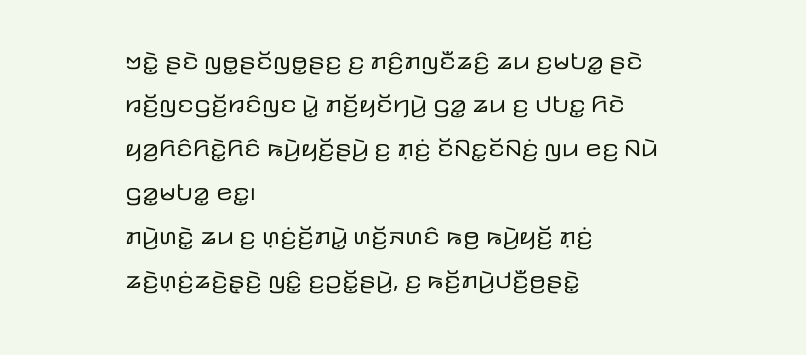ꤠꤢꤧ꤭ ꤔꤢꤧ ꤜꤥ꤭ꤔꤢꤩꤜꤥ꤭ꤔꤢ꤬ ꤢ꤬ ꤊꤢꤨ꤬ꤊꤜꤢꤪꤘꤢꤨ꤬ ꤘꤣ ꤢ꤬ꤗꤝꤤ꤭ ꤔꤢꤧ ꤙꤢꤩ꤬ꤜꤢꤞꤢꤩ꤬ꤙꤢꤨꤜꤢ ꤣꤧ꤭ ꤊꤢꤩ꤬ꤟꤢꤩꤚꤣꤧ꤬ ꤞꤤ꤭ ꤘꤣ ꤢ꤬ ꤓꤝꤢ꤭ ꤖꤢꤧ ꤟꤤ꤬ꤖꤢꤨꤖꤢꤧ꤭ꤖꤢꤨ ꤒꤣꤧ꤬ꤟꤢꤩ꤬ꤔꤣꤧ꤬ ꤢ꤬ ꤊ꤫ꤢꤦ꤬ ꤢꤩꤡꤢ꤭ꤢꤩꤡꤢꤦ꤬ ꤜꤣ ꤕꤢ꤬ ꤡꤣꤧ ꤞꤤ꤭ꤗꤝꤤ꤭ ꤕꤢ꤭꤯
ꤊꤣꤧ꤬ꤛꤢꤧ꤭ ꤘꤣ ꤢ꤬ ꤛ꤫ꤢꤦ꤬ꤢꤩ꤬ꤊꤣꤧ꤭ ꤛꤢꤩ꤬ꤏꤛꤢꤨ ꤒꤥ꤬ ꤒꤣꤧ꤬ꤟꤢꤩ꤬ ꤊ꤫ꤢꤦ꤬ ꤘꤢꤧ꤬ꤛ꤫ꤢꤦ꤬ꤘꤢꤧ꤬ꤔ꤫ꤢꤧ꤬ ꤜꤢꤨ꤭ ꤢ꤬ꤑꤢꤩ꤭ꤔꤣꤧ꤬, ꤢ꤬ ꤒꤢꤩ꤬ꤊꤣꤧ꤬ꤓꤢꤪ꤬ꤥ꤬ꤔꤢꤧ꤭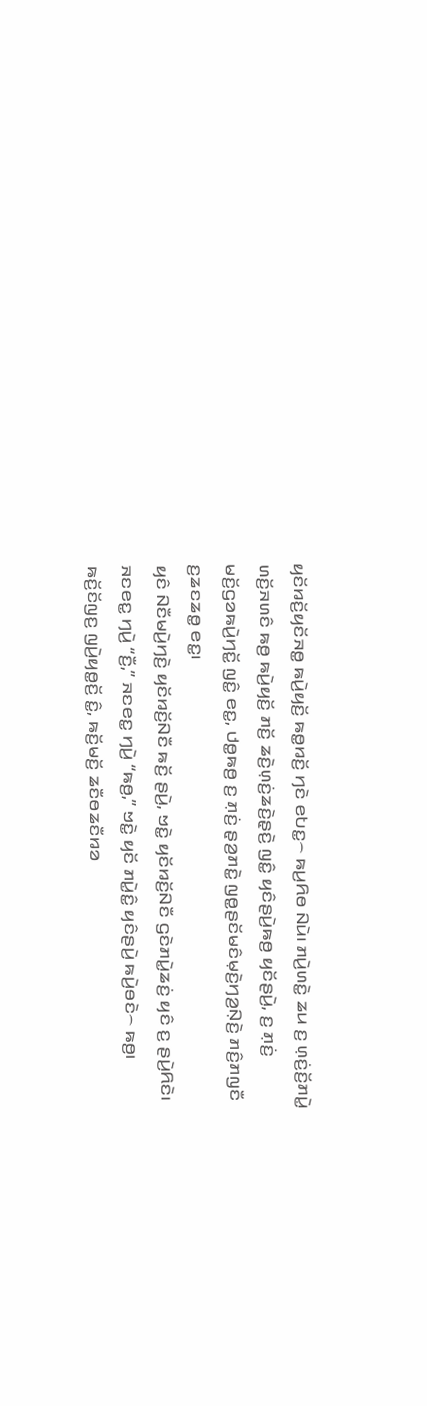ꤟꤢꤩꤙꤢꤩ꤬ꤟꤢꤩꤏꤥ꤭ ꤒꤣꤧ꤬ꤟꤢꤩ꤬ ꤒꤥ꤭ꤙꤢꤩ꤬ ꤚꤢꤧ ꤕꤝꤢ꤭꤮ ꤒꤣ꤬ꤖꤥ ꤡꤣꤧ꤯ ꤊꤣꤧ꤬ꤛꤢꤧ꤭ ꤘꤣ ꤢ꤬ ꤛ꤫ꤢꤦ꤬ꤢꤩ꤬ꤊꤣꤧ꤭ ꤛꤢꤩ꤬ꤏꤛꤢꤨ ꤒꤥ꤬ ꤒꤣꤧ꤬ꤟꤢꤩ꤬ ꤊꤢꤩ꤬ ꤘꤢꤧ꤬ꤛ꤫ꤢꤦ꤬ꤘꤢꤧ꤬ꤔ꤫ꤢꤧ꤬ ꤜꤢꤨ꤭ ꤟꤢꤨꤔꤣꤧ꤬ꤒꤥ꤬ ꤟꤢꤩꤔꤣꤧ꤬, ꤢ꤬ ꤊ꤫ꤢꤦ꤬ ꤗꤢꤩ꤬ꤞꤤꤒꤣꤧ꤬ꤚꤢꤩ꤭ ꤜꤢꤨ꤭ ꤕꤢ꤭, ꤓꤥ꤭ꤒꤥ꤬ ꤢ꤬ ꤊ꤫ꤢꤦ꤬ ꤔ꤫ꤤ꤬ꤊꤢꤧ꤭ ꤜꤥ꤭ꤔꤢꤩꤗꤢꤨꤗ꤫ꤢꤧ꤬ꤚꤤ꤬ꤡ꤫ꤢꤧ꤬ ꤊꤢꤨ꤬ꤊꤜꤢꤪ ꤢ꤬ꤘꤢꤘꤥ꤭ ꤕꤢ꤭꤯
ꤟꤢꤨ ꤡꤢꤪꤗꤣꤧ꤬ꤚꤢꤧ꤬ ꤟꤢꤩꤙꤢꤩ꤬ꤡꤢꤪ ꤒꤢꤩ꤬ ꤔꤣꤧ꤬, ꤠꤢꤧ꤭ ꤟꤢꤩꤙꤢꤩ꤬ꤡꤢꤪ ꤞꤢꤧꤊꤣꤧ꤭ꤘꤢꤦ꤬ ꤟꤢꤨ ꤢ꤬ ꤔꤣꤧ꤬ꤖꤢꤧ꤯ ꤏꤢꤕꤢ꤭ ꤚꤣꤧ꤬ “ꤢꤪ꤬,” ꤏꤢꤕꤢ꤭ ꤚꤣꤧ꤬ “ꤒꤥ꤬,” ꤠꤢꤧ꤭ ꤟꤢꤩ ꤊꤣꤧ꤭ꤢꤨ꤭ ꤟꤢꤨꤔꤣꤧ꤬ ꤒꤣꤧ꤬ꤋꤢꤧ꤮ ꤒꤥ꤬꤯
ꤒꤢꤩ꤬ꤢꤩꤜꤢ꤬ ꤜꤣꤧ꤬ꤟꤥ꤭ꤢꤩ꤬ ꤢꤨ꤭, ꤒꤢꤩ꤬ꤗꤢꤩ꤬ ꤘꤢꤪꤥꤘꤢꤪꤙꤤ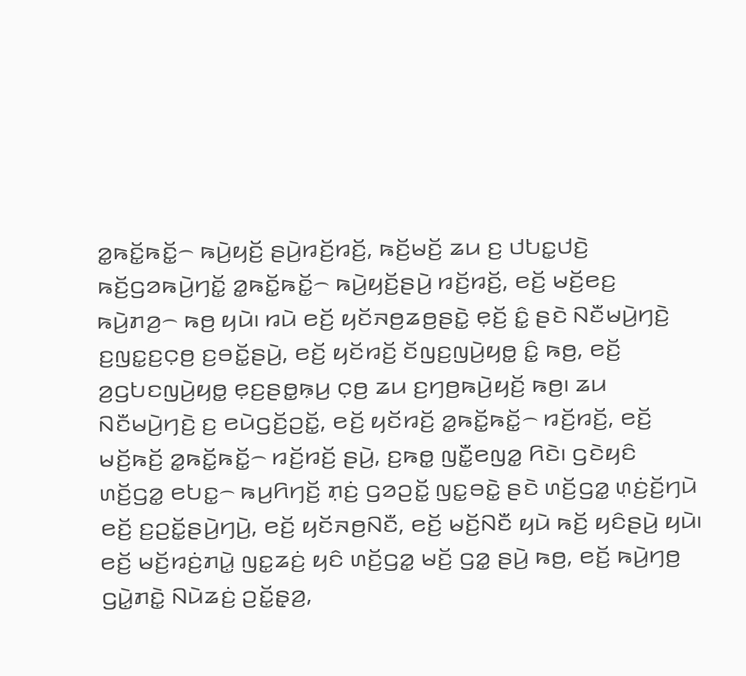ꤤ꤭ꤒꤢꤩ꤭ꤒꤢꤩ꤭꤮ ꤒꤣꤧ꤬ꤟꤢꤩ꤬ ꤔꤣꤧ꤬ꤙꤢꤩ꤬ꤙꤢꤩ꤬, ꤒꤢꤩ꤬ꤗꤢꤩ꤬ ꤘꤣ ꤢ꤬ ꤓꤝꤢ꤭ꤓꤢꤧ꤬ ꤒꤢꤩ꤬ꤞꤤꤒꤣꤧ꤬ꤚꤢꤩ꤭ ꤤ꤭ꤒꤢꤩ꤭ꤒꤢꤩ꤭꤮ ꤒꤣꤧ꤬ꤟꤢꤩ꤬ꤔꤣꤧ꤬ ꤙꤢꤩ꤬ꤙꤢꤩ꤬, ꤕꤢꤩ꤬ ꤗꤢꤩ꤬ꤕꤢ꤬ ꤒꤣꤧ꤬ꤊꤤ꤬꤮ ꤒꤥ꤬ ꤟꤣꤧ꤯ ꤙꤣꤧ ꤕꤢꤩ꤬ ꤟꤢꤩꤏꤥ꤬ꤘꤥ꤬ꤔꤢꤧ꤭ ꤕ꤫ꤢꤩ꤬ ꤢꤨ꤭ ꤔꤢꤧ ꤡꤢꤪꤗꤣꤧ꤬ꤚꤢꤧ꤬ ꤢ꤬ꤜꤢ꤭ꤢ꤬ꤍ꤫ꤥ꤬ ꤢ꤬ꤋꤢꤩ꤭ꤔꤣꤧ꤬, ꤕꤢꤩ꤬ ꤟꤢꤩꤙꤢꤩ꤬ ꤢꤩꤜꤢ꤬ꤜꤣꤧ꤬ꤟꤥ꤭ ꤢꤨ꤭ ꤒꤥ꤬, ꤕꤢꤩ꤬ ꤤ꤬ꤞꤝꤢꤜꤣꤧ꤬ꤟꤥ꤭ ꤕ꤫ꤢ꤬ꤔꤥ꤭ꤒ꤫ꤣ꤬ ꤍ꤫ꤥ꤬ ꤘꤣ ꤢ꤬ꤚꤥ꤬ꤒꤣꤧ꤬ꤟꤢꤩ꤬ ꤒꤥ꤬꤯ ꤘꤣ ꤡꤢꤪꤗꤣꤧ꤬ꤚꤢꤧ꤬ ꤢ꤬ ꤕꤣꤧꤞꤢꤩ꤬ꤑꤢꤩ꤭, ꤕꤢꤩ꤬ ꤟꤢꤩꤙꤢꤩ꤬ ꤤ꤭ꤒꤢꤩ꤭ꤒꤢꤩ꤭꤮ ꤙꤢꤩ꤬ꤙꤢꤩ꤬, ꤕꤢꤩ꤬ ꤗꤢꤩ꤬ꤒꤢꤩ꤬ ꤤ꤭ꤒꤢꤩ꤭ꤒꤢꤩ꤭꤮ ꤙꤢꤩ꤬ꤙꤢꤩ꤬ ꤔꤣꤧ꤬, ꤢ꤬ꤒꤥ꤭ ꤜꤢꤪ꤭ꤕꤜꤤ꤭ ꤖꤢꤧ꤯ ꤞꤢꤧꤟꤢꤨ ꤛꤢꤩ꤬ꤞꤤ꤭ ꤕꤝꤢ꤭꤮ ꤒꤣ꤬ꤖꤚꤢꤩ꤬ ꤊ꤫ꤢꤦ꤬ ꤞꤤꤑꤢꤩ꤭ ꤜꤢ꤭ꤋꤢꤧ꤭ ꤔꤢꤧ ꤛꤢꤩ꤬ꤞꤤ꤭ ꤛ꤫ꤢꤦ꤬ꤢꤩ꤬ꤚꤣꤧ ꤕꤢꤩ꤬ ꤢ꤬ꤑꤢꤩ꤭ꤔꤣꤧ꤬ꤚꤣꤧ꤬, ꤕꤢꤩ꤬ ꤟꤢꤩꤏꤥ꤬ꤡꤢꤪ, ꤕꤢꤩ꤬ ꤗꤢꤩ꤬ꤡꤢꤪ ꤟꤣꤧ ꤒꤢꤩ꤬ ꤟꤢꤨꤔꤣꤧ꤬ ꤟꤣꤧ꤯
ꤕꤢꤩ꤬ ꤗꤢꤩ꤬ꤙꤢꤦ꤬ꤊꤣꤧ꤭ ꤜꤢ꤭ꤘꤢꤦ꤬ ꤟꤢꤨ ꤛꤢꤩ꤬ꤞꤤ꤭ ꤗꤢꤩ꤬ ꤞꤤ꤭ ꤔꤣꤧ꤬ ꤒꤥ꤬, ꤕꤢꤩ꤬ ꤒꤣꤧ꤬ꤚꤥ꤬ ꤞꤣꤧ꤭ꤊꤢꤧ꤭ ꤡꤣꤧꤘꤢꤦ꤬ ꤑꤢꤩ꤭ꤔ꤫ꤤ꤬,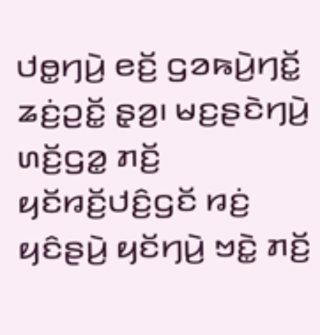ꤓꤥ꤭ꤚꤣꤧ꤬ ꤕꤢꤩ꤬ ꤞꤤꤒꤣꤧ꤬ꤚꤢꤩ꤭ ꤘꤢꤦ꤬ꤑꤢꤩ꤭ ꤔ꤫ꤤ꤬꤯ ꤗꤢ꤬ꤔꤢꤧꤚꤣꤧ꤬ ꤛꤢꤩ꤬ꤞꤤ꤭ ꤊꤢꤩ꤬ ꤟꤢꤩꤙꤢꤩ꤬ꤓꤢꤨ꤬ꤞꤢꤩ ꤙꤢꤦ꤬ ꤟꤢꤨꤔꤣꤧ꤬ ꤟꤢꤩꤚꤣꤧ꤬ ꤠꤢꤧ꤭ ꤊꤢꤩ꤬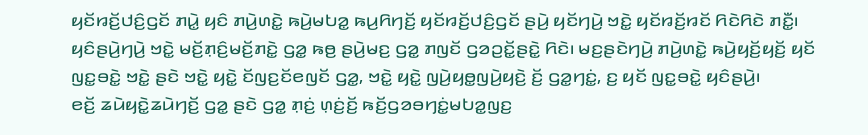ꤟꤢꤩꤙꤢꤩ꤬ꤓꤢꤨ꤬ꤞꤢꤩ ꤊꤣꤧ꤭ ꤟꤢꤨ ꤊꤣꤧ꤬ꤛꤢꤧ꤭ ꤒꤣꤧ꤬ꤗꤝꤤ꤭ ꤒꤣ꤬ꤖꤚꤢꤩ꤬ ꤟꤢꤩꤙꤢꤩ꤬ꤓꤢꤨ꤬ꤞꤢꤩ ꤔꤣꤧ꤬ ꤟꤢꤩꤚꤣꤧ꤬ ꤠꤢꤧ꤭ ꤟꤢꤩꤙꤢꤩ꤬ꤙꤢꤩ ꤖꤢꤧꤖꤢꤧ ꤊꤢꤪ꤭꤯
ꤟꤢꤨꤔꤣꤧ꤬ꤚꤣꤧ꤬ ꤠꤢꤧ꤭ ꤗꤢꤩ꤬ꤊ꤫ꤢꤨ꤬ꤗꤢꤩ꤬ꤊꤢꤧ꤭ ꤞꤤ꤭ ꤒꤥ꤬ ꤔꤣꤧ꤬ꤗꤢ꤬ ꤞꤤ꤭ ꤊꤜꤢꤩ ꤞꤤꤑꤢꤩ꤭ꤔꤢꤧ꤭ ꤖꤢꤧ꤯ ꤗꤢ꤬ꤔꤢꤧꤚꤣꤧ꤬ ꤊꤣꤧ꤬ꤛꤢꤧ꤭ ꤒꤣꤧ꤬ꤟꤢꤩ꤬ꤟꤢꤩ꤬ ꤟꤢꤩ ꤜꤢ꤭ꤋꤢꤧ꤭ ꤠꤢꤧ꤭ ꤔꤢꤧ ꤠꤢꤧ꤭ ꤟꤢꤧ꤭ ꤢꤩꤜꤢ꤬ꤢꤩꤕꤜꤢꤩ ꤞꤤ꤭, ꤠꤢꤧ꤭ ꤟꤢꤧ꤭ ꤜꤣꤧ꤬ꤟꤥ꤭ꤜꤣꤧ꤬ꤟꤢꤧ꤬ ꤢꤩ꤬ ꤞꤤ꤭ꤚꤢꤦ꤭, ꤢ꤬ ꤟꤢꤩ ꤜꤢ꤭ꤋꤢꤧ꤭ ꤟꤢꤨꤔꤣꤧ꤬꤯
ꤕꤢꤩ꤬ ꤘꤣꤧꤟꤢꤧ꤭ꤘꤣꤧꤚꤢꤩ꤬ ꤞꤤ꤭ ꤔꤢꤧ ꤞꤤ꤭ ꤊ꤫ꤢꤦ꤬ ꤛ꤫ꤢꤦ꤬ꤢꤩ꤬ ꤒꤢꤩ꤬ꤞꤤꤋꤚꤢꤦ꤭ꤗꤝꤤ꤭ꤜꤢ꤬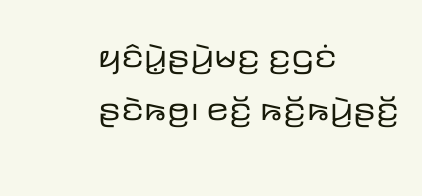ꤟꤢꤨꤣꤧ꤭ꤔꤣꤧ꤬ꤗꤢ꤬ ꤢ꤬ꤞꤢꤦ ꤔꤢꤧꤒꤥ꤬꤯ ꤕꤢꤩ꤬ ꤒꤢꤩ꤬ꤒꤣꤧ꤬ꤔꤢꤩ꤬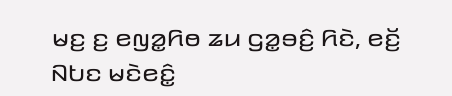ꤗꤢ꤬ ꤢ꤬ ꤕꤜꤤ꤭ꤖꤥ ꤘꤣ ꤞꤤ꤭ꤋꤢꤨ꤬ ꤖꤢꤧ, ꤕꤢꤩ꤬ ꤡꤝꤢ ꤗꤢꤧꤕꤢꤨ꤭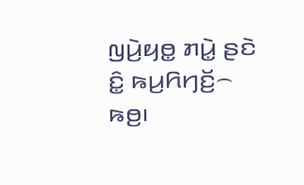ꤜꤣꤧ꤬ꤟꤥ꤭ ꤊꤣꤧ꤭ ꤔꤢꤧ ꤢꤨ꤭ ꤒꤣ꤬ꤖꤚꤢꤩ꤬꤮ ꤒꤥ꤬꤯